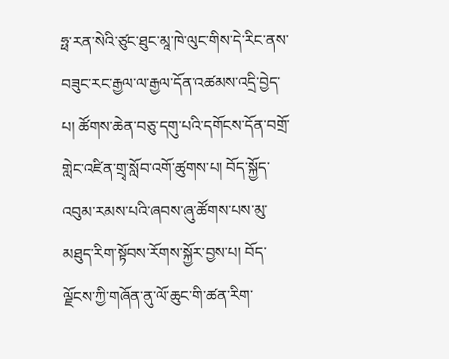ཧྥ་རན་སེའི་ཙུང་ཐུང་མཱ་ཁེ་ལུང་གིས་དེ་རིང་ནས་བཟུང་རང་རྒྱལ་ལ་རྒྱལ་དོན་འཚམས་འདྲི་བྱེད་པ། ཚོགས་ཆེན་བཅུ་དགུ་པའི་དགོངས་དོན་བགྲོ་གླེང་འཛིན་གྲྭ་སློབ་འགོ་ཚུགས་པ། བོད་སྐྱོད་འབུམ་རམས་པའི་ཞབས་ཞུ་ཚོགས་པས་མུ་མཐུད་རིག་སྟོབས་རོགས་སྐྱོར་བྱས་པ། བོད་ལྗོངས་ཀྱི་གཞོན་ནུ་ལོ་ཆུང་གི་ཚན་རིག་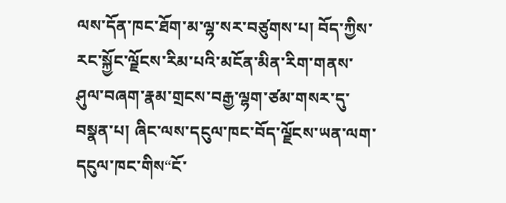ལས་དོན་ཁང་ཐོག་མ་ལྷ་སར་བཙུགས་པ། བོད་ཀྱིས་རང་སྐྱོང་ལྗོངས་རིམ་པའི་མངོན་མིན་རིག་གནས་ཤུལ་བཞག་རྣམ་གྲངས་བརྒྱ་ལྷག་ཙམ་གསར་དུ་བསྣན་པ། ཞིང་ལས་དངུལ་ཁང་བོད་ལྗོངས་ཡན་ལག་དངུལ་ཁང་གིས“ངོ་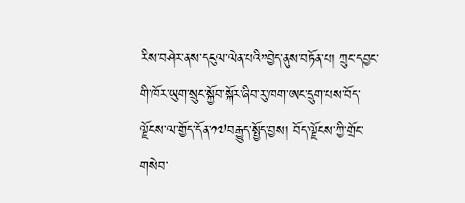རིས་བཤེར་ནས་དངུལ་ལེན་པའི”བྱེད་ནུས་བཏོན་པ། ཀྲུང་དབྱང་གི་ཁོར་ཡུག་སྲུང་སྐྱོབ་སྐོར་ཞིབ་རུ་ཁག་ཨང་དྲུག་པས་བོད་ལྗོངས་ལ་གྱོད་དོན་༡༧བརྒྱུད་སྤྱོད་བྱས། བོད་ལྗོངས་ཀྱི་གྲོང་གསེབ་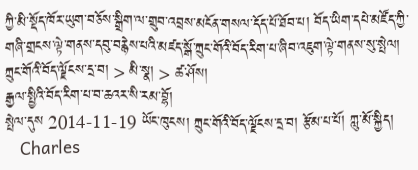ཀྱི་མི་སྡོད་ཁོར་ཡུག་བཅོས་སྒྲིག་ལ་གྲུབ་འབྲས་མངོན་གསལ་དོད་པོ་ཐོབ་པ། བོད་ཡིག་དཔེ་མཛོད་ཀྱི་གཞི་གྲངས་ལྟེ་གནས་དབུ་བརྙེས་པའི་མཛད་སྒོ་ཀྲུང་གོའི་བོད་རིག་པ་ཞིབ་འཇུག་ལྟེ་གནས་སུ་སྤེལ།
ཀྲུང་གོའི་བོད་ལྗོངས་དྲ་བ། > མི་སྣ། > ཚ་ཤོས།
རྒྱལ་སྤྱིའི་བོད་རིག་པ་བ་ཆའར་སི་རམ་བྷོ།
སྤེལ་དུས 2014-11-19 ཡོང་ཁུངས། ཀྲུང་གོའི་བོད་ལྗོངས་དྲ་བ། རྩོམ་པ་པོ། ཀླུ་མོ་སྐྱིད།
   Charles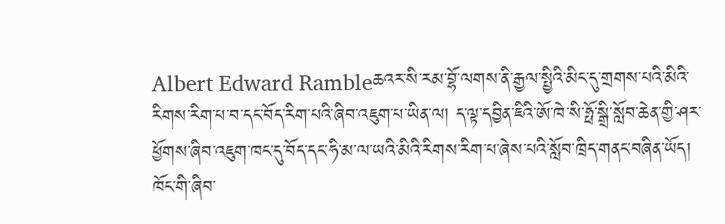Albert Edward Rambleཆའར་སི་རམ་བྷོ་ལགས་ནི་རྒྱལ་སྤྱིའི་མིང་དུ་གྲགས་པའི་མིའི་རིགས་རིག་པ་བ་དང་བོད་རིག་པའི་ཞིབ་འཇུག་པ་ཡིན་ལ། ད་ལྟ་དབྱིན་ཇིའི་ཨོ་ཁེ་སི་ཧྥོ་སྒྲི་སློབ་ཆེན་གྱི་ཤར་ཕྱོགས་ཞིབ་འཇུག་ཁང་དུ་བོད་དང་ཧི་མ་ལ་ཡའི་མིའི་རིགས་རིག་པ་ཞེས་པའི་སློབ་ཁྲིད་གནང་བཞིན་ཡོད། ཁོང་གི་ཞིབ་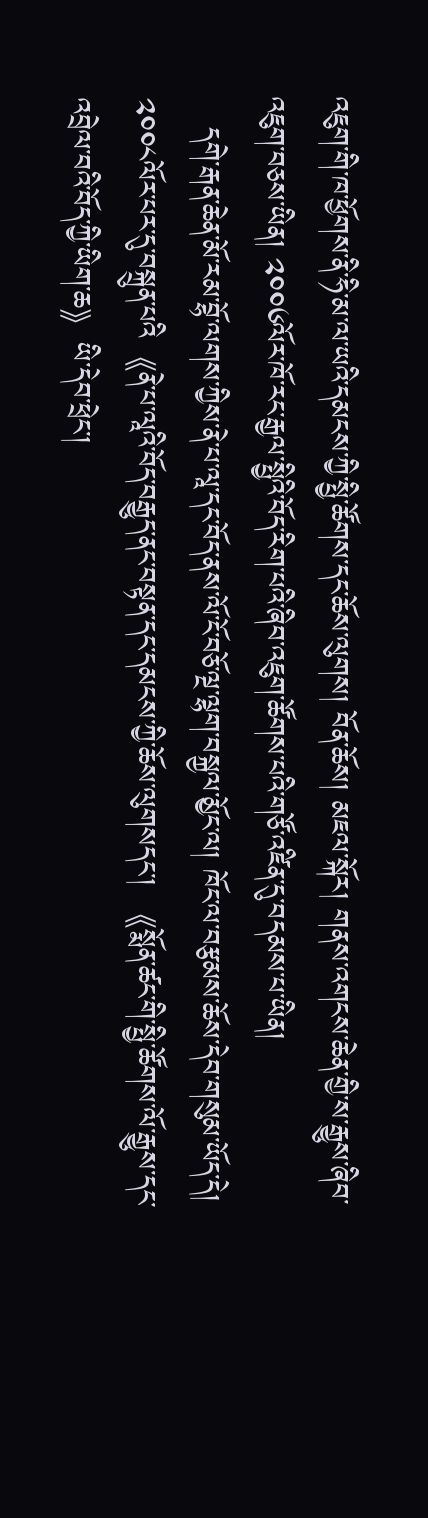འཇུག་གི་ཁ་ཕྱོགས་ནི་ཧི་མ་ལ་ཡའི་དམངས་ཀྱི་སྤྱི་ཚོགས་དང་ཆོས་ལུགས། བོན་ཆོས། མཇལ་སྐོར། གནས་འགངས་ཆེན་གྱི་ས་རྒྱུས་ཞིབ་འཇུག་བཅས་ཡིན། ༢༠༠༦ལོར་ཁོ་རང་རྒྱལ་སྤྱིའི་བོད་རིག་པའི་ཞིབ་འཇུག་ཚོགས་པའི་གཙོ་འཛིན་དུ་བདམས་པ་ཡིན།
   དགེ་རྒན་ཆེན་མོ་རམ་བྷོ་ལགས་ཀྱིས་ནེ་པ་ལཱ་དང་བོད་ནས་ལོ་ངོ་བཅོ་ལྔ་ལྷག་བསྐྱལ་མྱོང་ལ། ཁོང་ལ་བརྩམས་ཆོས་དེབ་གསུམ་ཡོད་དེ། ༢༠༠༨ལོར་པར་དུ་བསྐྲུན་པའི《ནེ་པ་ལཱའི་བོད་བརྒྱུད་ནང་བསྟན་དང་དམངས་ཀྱི་ཆོས་ལུགསདང་། 《སྨོན་ཚང་གི་སྤྱི་ཚོགས་ལོ་རྒྱུས་དང་འབྲེལ་བའི་བོད་ཀྱི་ཡིག་ཆ》ཡི་དེབ་ཕྲེང་།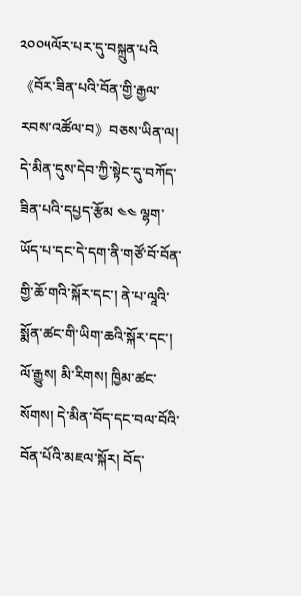༢༠༠༥ལོར་པར་དུ་བསྐྲུན་པའི《བོར་ཟིན་པའི་བོན་གྱི་རྒྱལ་རབས་འཚོལ་བ》བཅས་ཡིན་ལ། དེ་མིན་དུས་དེབ་ཀྱི་སྟེང་དུ་བཀོད་ཟིན་པའི་དཔྱད་རྩོམ ༤༤ ལྷག་ཡོད་པ་དང་དེ་དག་ནི་གཙོ་བོ་བོན་གྱི་ཆོ་གའི་སྐོར་དང་། ནེ་པ་ལཱའི་སྨོན་ཚང་གི་ཡིག་ཆའི་སྐོར་དང་། ལོ་རྒྱུས། མི་རིགས། ཁྱིམ་ཚང་སོགས། དེ་མིན་བོད་དང་བལ་བོའི་བོན་པོའི་མཇལ་སྐོར། བོད་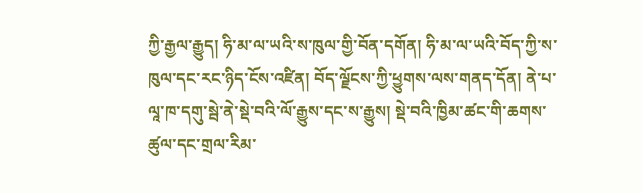ཀྱི་རྒྱལ་རྒྱུད། ཧི་མ་ལ་ཡའི་ས་ཁུལ་གྱི་བོན་དགོན། ཧི་མ་ལ་ཡའི་བོད་ཀྱི་ས་ཁུལ་དང་རང་ཉིད་ངོས་འཛིན། བོད་ལྗོངས་ཀྱི་ཕྱུགས་ལས་གནད་དོན། ནེ་པ་ལཱ་ཁ་དགུ་སྦེ་ནེ་སྡེ་བའི་ལོ་རྒྱུས་དང་ས་རྒྱུས། སྡེ་བའི་ཁྱིམ་ཚང་གི་ཆགས་ཚུལ་དང་གྲལ་རིམ་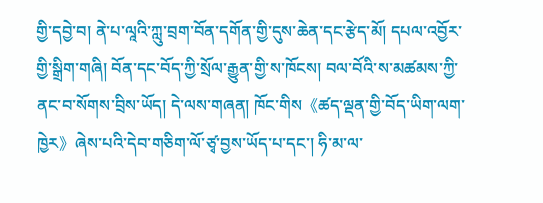གྱི་དབྱེ་བ། ནེ་པ་ལཱའི་ཀླུ་བྲག་བོན་དགོན་གྱི་དུས་ཆེན་དང་རྩེད་མོ། དཔལ་འབྱོར་གྱི་སྒྲིག་གཞི། བོན་དང་བོད་ཀྱི་སྲོལ་རྒྱུན་གྱི་ས་ཁོངས། བལ་བོའི་ས་མཚམས་ཀྱི་ནང་བ་སོགས་བྲིས་ཡོད། དེ་ལས་གཞན། ཁོང་གིས《ཚད་ལྡན་གྱི་བོད་ཡིག་ལག་ཁྱེར》ཞེས་པའི་དེབ་གཅིག་ལོ་ཙྭ་བྱས་ཡོད་པ་དང་། ཧི་མ་ལ་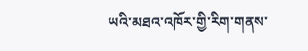ཡའི་མཐའ་འཁོར་གྱི་རིག་གནས་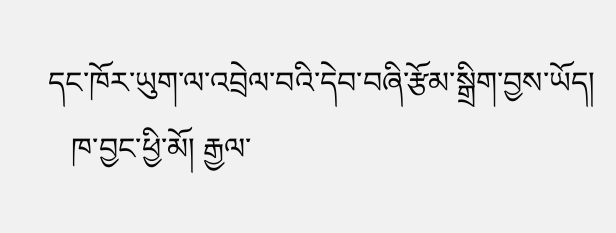དང་ཁོར་ཡུག་ལ་འབྲེལ་བའི་དེབ་བཞི་རྩོམ་སྒྲིག་བྱས་ཡོད།
   ཁ་བྱང་ཕྱི་མོ། རྒྱལ་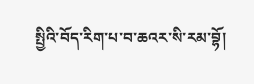སྤྱིའི་བོད་རིག་པ་བ་ཆའར་སི་རམ་བྷོ།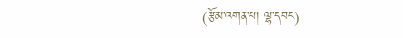(རྩོམ་འགན་པ། ལྷ་དབང)